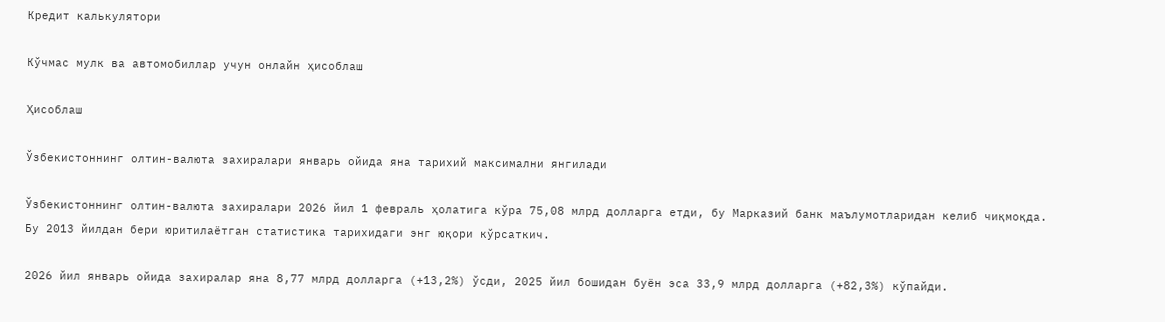Кредит калькулятори

Кўчмас мулк ва автомобиллар учун онлайн ҳисоблаш

Ҳисоблаш

Ўзбекистоннинг олтин-валюта захиралари январь ойида яна тарихий максимални янгилади

Ўзбекистоннинг олтин-валюта захиралари 2026 йил 1 февраль ҳолатига кўра 75,08 млрд долларга етди, бу Марказий банк маълумотларидан келиб чиқмоқда. Бу 2013 йилдан бери юритилаётган статистика тарихидаги энг юқори кўрсаткич.

2026 йил январь ойида захиралар яна 8,77 млрд долларга (+13,2%) ўсди, 2025 йил бошидан буён эса 33,9 млрд долларга (+82,3%) кўпайди.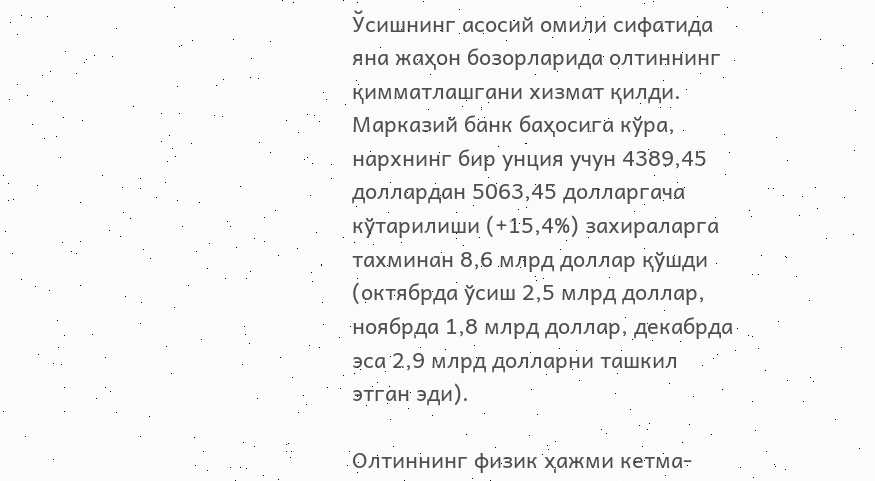Ўсишнинг асосий омили сифатида яна жаҳон бозорларида олтиннинг қимматлашгани хизмат қилди. Марказий банк баҳосига кўра, нархнинг бир унция учун 4389,45 доллардан 5063,45 долларгача кўтарилиши (+15,4%) захираларга тахминан 8,6 млрд доллар қўшди (октябрда ўсиш 2,5 млрд доллар, ноябрда 1,8 млрд доллар, декабрда эса 2,9 млрд долларни ташкил этган эди).

Олтиннинг физик ҳажми кетма-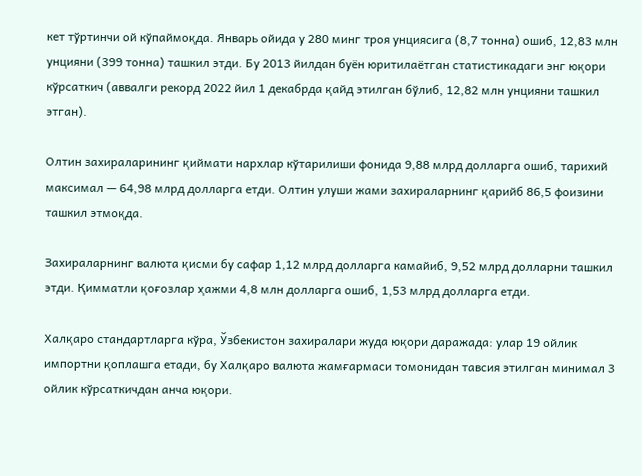кет тўртинчи ой кўпаймоқда. Январь ойида у 280 минг троя унциясига (8,7 тонна) ошиб, 12,83 млн унцияни (399 тонна) ташкил этди. Бу 2013 йилдан буён юритилаётган статистикадаги энг юқори кўрсаткич (аввалги рекорд 2022 йил 1 декабрда қайд этилган бўлиб, 12,82 млн унцияни ташкил этган).

Олтин захираларининг қиймати нархлар кўтарилиши фонида 9,88 млрд долларга ошиб, тарихий максимал — 64,98 млрд долларга етди. Олтин улуши жами захираларнинг қарийб 86,5 фоизини ташкил этмоқда.

Захираларнинг валюта қисми бу сафар 1,12 млрд долларга камайиб, 9,52 млрд долларни ташкил этди. Қимматли қоғозлар ҳажми 4,8 млн долларга ошиб, 1,53 млрд долларга етди.

Халқаро стандартларга кўра, Ўзбекистон захиралари жуда юқори даражада: улар 19 ойлик импортни қоплашга етади, бу Халқаро валюта жамғармаси томонидан тавсия этилган минимал 3 ойлик кўрсаткичдан анча юқори.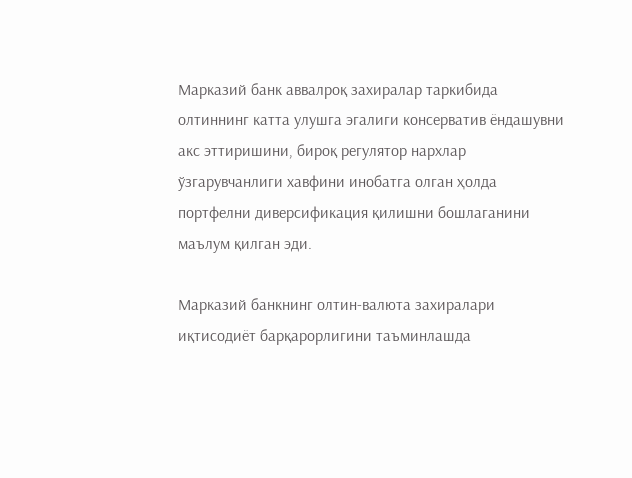Марказий банк аввалроқ захиралар таркибида олтиннинг катта улушга эгалиги консерватив ёндашувни акс эттиришини, бироқ регулятор нархлар ўзгарувчанлиги хавфини инобатга олган ҳолда портфелни диверсификация қилишни бошлаганини маълум қилган эди.

Марказий банкнинг олтин-валюта захиралари иқтисодиёт барқарорлигини таъминлашда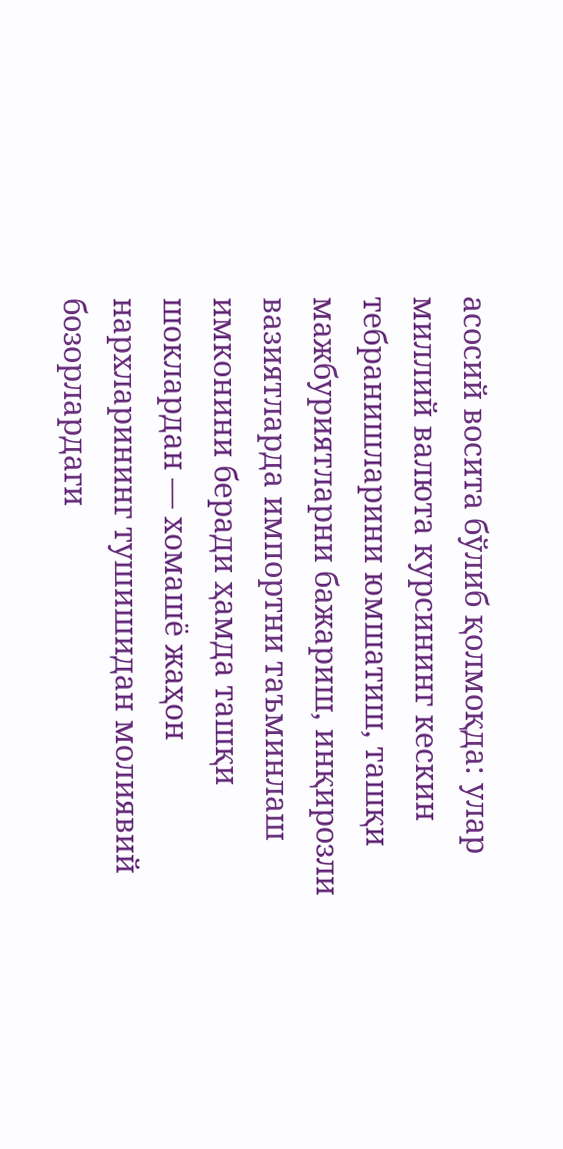асосий восита бўлиб қолмоқда: улар миллий валюта курсининг кескин тебранишларини юмшатиш, ташқи мажбуриятларни бажариш, инқирозли вазиятларда импортни таъминлаш имконини беради ҳамда ташқи шоклардан — хомашё жаҳон нархларининг тушишидан молиявий бозорлардаги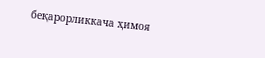беқарорликкача ҳимоя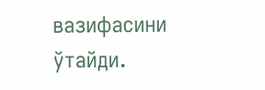вазифасини ўтайди.